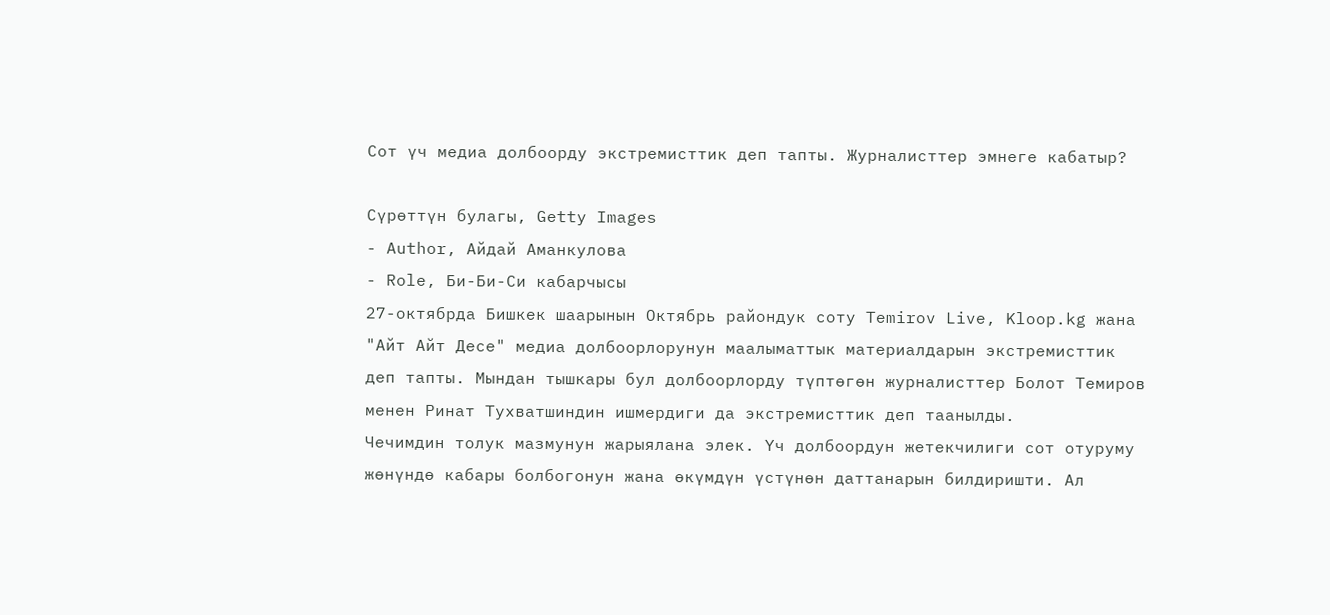Сот үч медиа долбоорду экстремисттик деп тапты. Журналисттер эмнеге кабатыр?

Сүрөттүн булагы, Getty Images
- Author, Айдай Аманкулова
- Role, Би-Би-Си кабарчысы
27-октябрда Бишкек шаарынын Октябрь райондук соту Temirov Live, Kloop.kg жана "Айт Айт Десе" медиа долбоорлорунун маалыматтык материалдарын экстремисттик деп тапты. Мындан тышкары бул долбоорлорду түптөгөн журналисттер Болот Темиров менен Ринат Тухватшиндин ишмердиги да экстремисттик деп таанылды.
Чечимдин толук мазмунун жарыялана элек. Үч долбоордун жетекчилиги сот отуруму жөнүндө кабары болбогонун жана өкүмдүн үстүнөн даттанарын билдиришти. Ал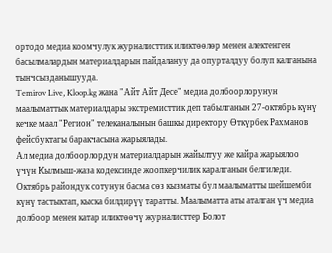ортодо медиа коомчулук журналисттик иликтөөлөр менен алектенген басылмалардын материалдарын пайдалануу да опурталдуу болуп калганына тынчсызданышууда.
Temirov Live, Kloop.kg жана "Айт Айт Десе" медиа долбоорлорунун маалыматтык материалдары экстремисттик деп табылганын 27-октябрь күнү кечке маал "Регион" телеканалынын башкы директору Өткүрбек Рахманов фейсбуктагы баракчасына жарыялады.
Ал медиа долбоорлордун материалдарын жайылтуу же кайра жарыялоо үчүн Кылмыш-жаза кодексинде жоопкерчилик каралганын белгиледи.
Октябрь райондук сотунун басма сөз кызматы бул маалыматты шейшемби күнү тастыктап, кыска билдирүү таратты. Маалыматта аты аталган үч медиа долбоор менен катар иликтөөчү журналисттер Болот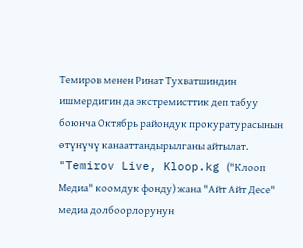Темиров менен Ринат Тухватшиндин ишмердигин да экстремисттик деп табуу боюнча Октябрь райондук прокуратурасынын өтүнүчү канааттандырылганы айтылат.
"Temirov Live, Kloop.kg ("Клооп Медиа" коомдук фонду) жана "Айт Айт Десе" медиа долбоорлорунун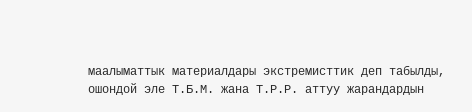маалыматтык материалдары экстремисттик деп табылды, ошондой эле Т.Б.М. жана Т.Р.Р. аттуу жарандардын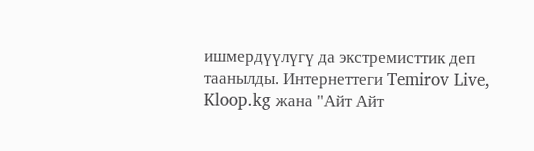ишмердүүлүгү да экстремисттик деп таанылды. Интернеттеги Temirov Live, Kloop.kg жана "Айт Айт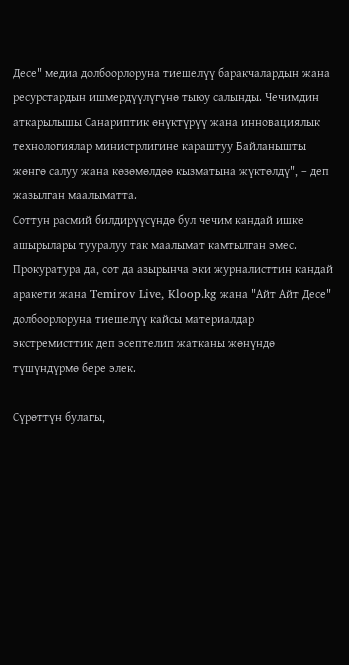Десе" медиа долбоорлоруна тиешелүү баракчалардын жана ресурстардын ишмердүүлүгүнө тыюу салынды. Чечимдин аткарылышы Санариптик өнүктүрүү жана инновациялык технологиялар министрлигине караштуу Байланышты жөнгө салуу жана көзөмөлдөө кызматына жүктөлдү", – деп жазылган маалыматта.
Соттун расмий билдирүүсүндө бул чечим кандай ишке ашырылары тууралуу так маалымат камтылган эмес.
Прокуратура да, сот да азырынча эки журналисттин кандай аракети жана Temirov Live, Kloop.kg жана "Айт Айт Десе" долбоорлоруна тиешелүү кайсы материалдар экстремисттик деп эсептелип жатканы жөнүндө түшүндүрмө бере элек.

Сүрөттүн булагы,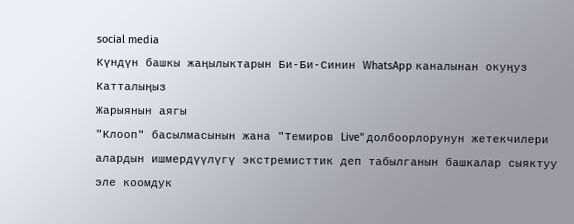social media
Күндүн башкы жаңылыктарын Би-Би-Синин WhatsApp каналынан окуңуз
Катталыңыз
Жарыянын аягы
"Клооп" басылмасынын жана "Темиров Live" долбоорлорунун жетекчилери алардын ишмердүүлүгү экстремисттик деп табылганын башкалар сыяктуу эле коомдук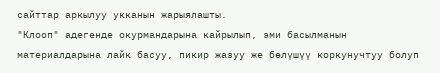сайттар аркылуу укканын жарыялашты.
"Клооп" адегенде окурмандарына кайрылып, эми басылманын материалдарына лайк басуу, пикир жазуу же бөлүшүү коркунучтуу болуп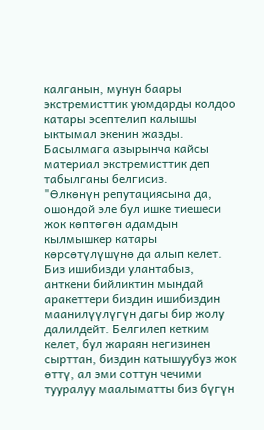калганын, мунун баары экстремисттик уюмдарды колдоо катары эсептелип калышы ыктымал экенин жазды.
Басылмага азырынча кайсы материал экстремисттик деп табылганы белгисиз.
"Өлкөнүн репутациясына да, ошондой эле бул ишке тиешеси жок көптөгөн адамдын кылмышкер катары көрсөтүлүшүнө да алып келет. Биз ишибизди улантабыз, анткени бийликтин мындай аракеттери биздин ишибиздин маанилүүлүгүн дагы бир жолу далилдейт. Белгилеп кетким келет, бул жараян негизинен сырттан, биздин катышуубуз жок өттү, ал эми соттун чечими тууралуу маалыматты биз бүгүн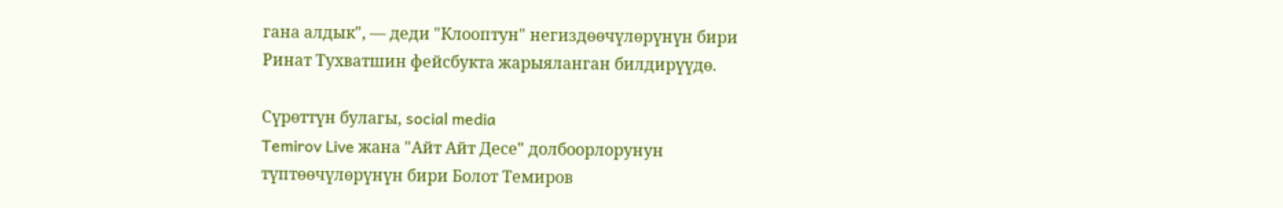гана алдык", — деди "Клооптун" негиздөөчүлөрүнүн бири Ринат Тухватшин фейсбукта жарыяланган билдирүүдө.

Сүрөттүн булагы, social media
Temirov Live жана "Айт Айт Десе" долбоорлорунун түптөөчүлөрүнүн бири Болот Темиров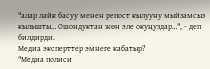"алар лайк басуу менен репост кылууну мыйзамсыз кылышты… Ошондуктан жөн эле окуңуздар…", - деп билдирди.
Медиа эксперттер эмнеге кабатыр?
"Медиа полиси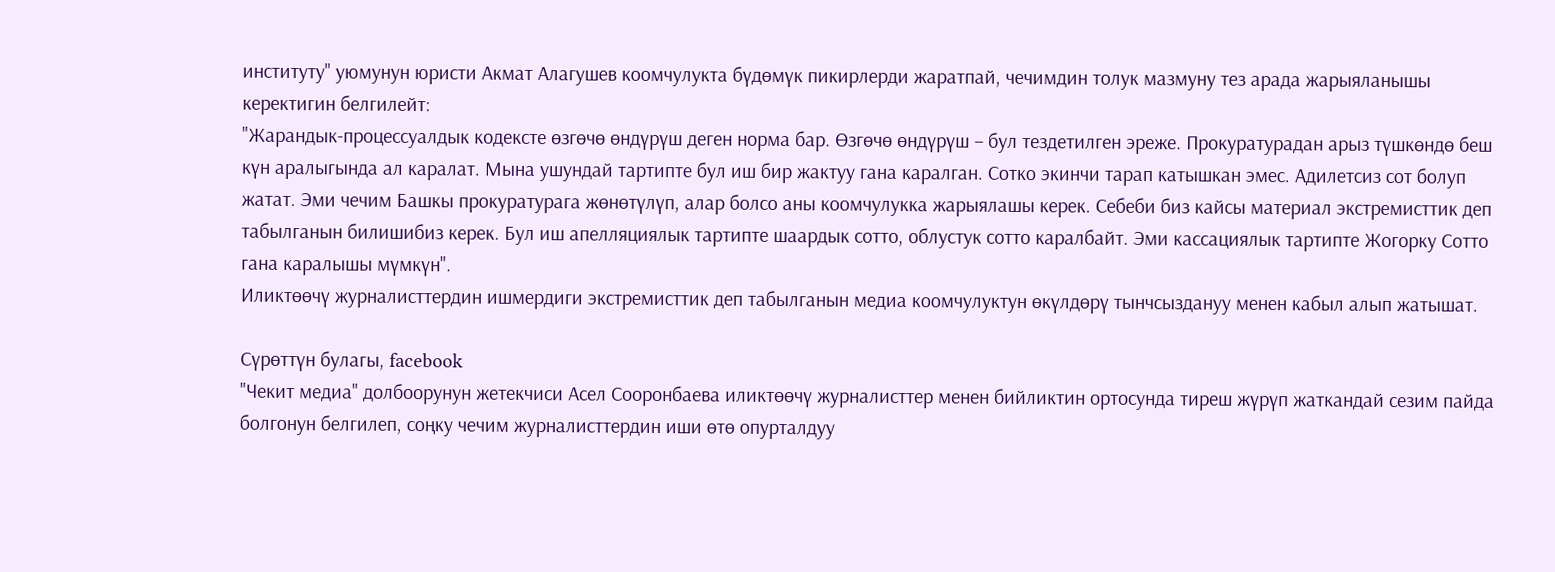институту" уюмунун юристи Акмат Алагушев коомчулукта бүдөмүк пикирлерди жаратпай, чечимдин толук мазмуну тез арада жарыяланышы керектигин белгилейт:
"Жарандык-процессуалдык кодексте өзгөчө өндүрүш деген норма бар. Өзгөчө өндүрүш – бул тездетилген эреже. Прокуратурадан арыз түшкөндө беш күн аралыгында ал каралат. Мына ушундай тартипте бул иш бир жактуу гана каралган. Сотко экинчи тарап катышкан эмес. Адилетсиз сот болуп жатат. Эми чечим Башкы прокуратурага жөнөтүлүп, алар болсо аны коомчулукка жарыялашы керек. Себеби биз кайсы материал экстремисттик деп табылганын билишибиз керек. Бул иш апелляциялык тартипте шаардык сотто, облустук сотто каралбайт. Эми кассациялык тартипте Жогорку Сотто гана каралышы мүмкүн".
Иликтөөчү журналисттердин ишмердиги экстремисттик деп табылганын медиа коомчулуктун өкүлдөрү тынчсыздануу менен кабыл алып жатышат.

Сүрөттүн булагы, facebook
"Чекит медиа" долбоорунун жетекчиси Асел Сооронбаева иликтөөчү журналисттер менен бийликтин ортосунда тиреш жүрүп жаткандай сезим пайда болгонун белгилеп, соңку чечим журналисттердин иши өтө опурталдуу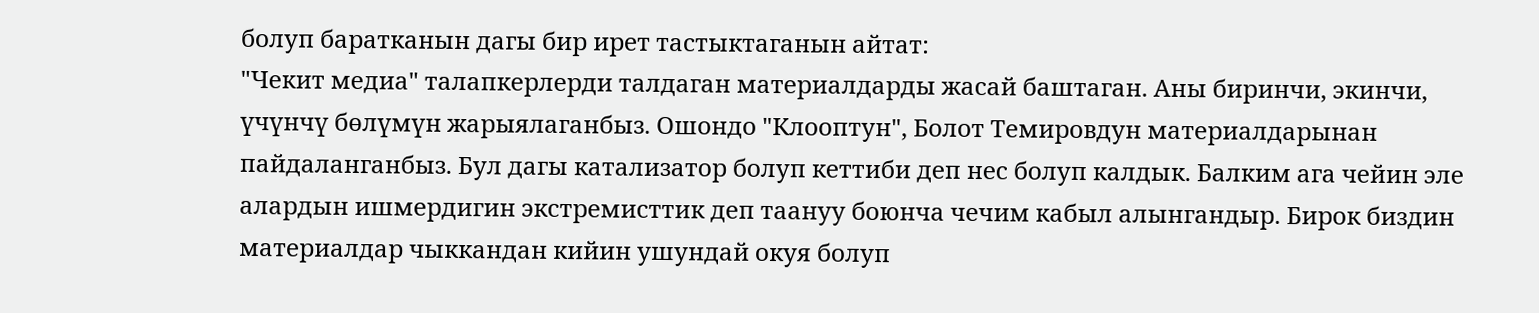болуп баратканын дагы бир ирет тастыктаганын айтат:
"Чекит медиа" талапкерлерди талдаган материалдарды жасай баштаган. Аны биринчи, экинчи, үчүнчү бөлүмүн жарыялаганбыз. Ошондо "Клооптун", Болот Темировдун материалдарынан пайдаланганбыз. Бул дагы катализатор болуп кеттиби деп нес болуп калдык. Балким ага чейин эле алардын ишмердигин экстремисттик деп таануу боюнча чечим кабыл алынгандыр. Бирок биздин материалдар чыккандан кийин ушундай окуя болуп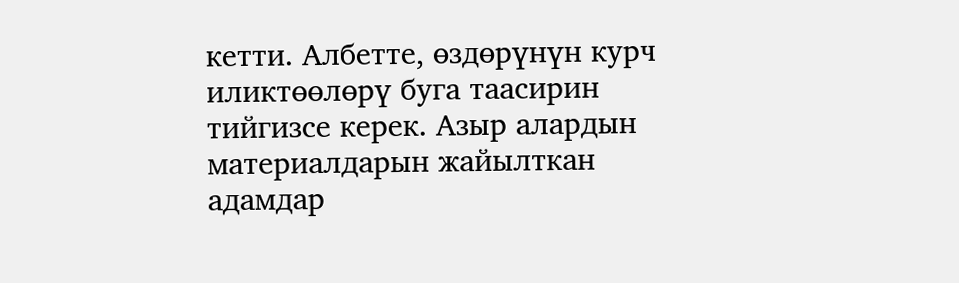кетти. Албетте, өздөрүнүн курч иликтөөлөрү буга таасирин тийгизсе керек. Азыр алардын материалдарын жайылткан адамдар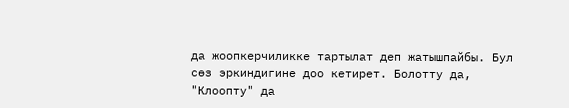да жоопкерчиликке тартылат деп жатышпайбы. Бул сөз эркиндигине доо кетирет. Болотту да, "Клоопту" да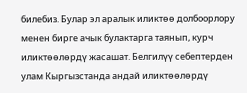билебиз. Булар эл аралык иликтөө долбоорлору менен бирге ачык булактарга таянып, курч иликтөөлөрдү жасашат. Белгилүү себептерден улам Кыргызстанда андай иликтөөлөрдү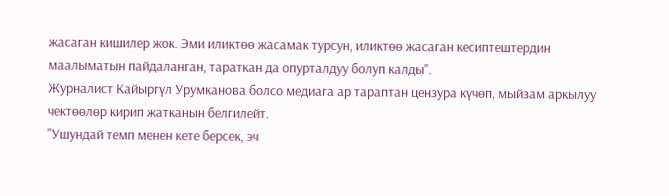жасаган кишилер жок. Эми иликтөө жасамак турсун, иликтөө жасаган кесиптештердин маалыматын пайдаланган, тараткан да опурталдуу болуп калды".
Журналист Кайыргүл Урумканова болсо медиага ар тараптан цензура күчөп, мыйзам аркылуу чектөөлөр кирип жатканын белгилейт.
"Ушундай темп менен кете берсек, эч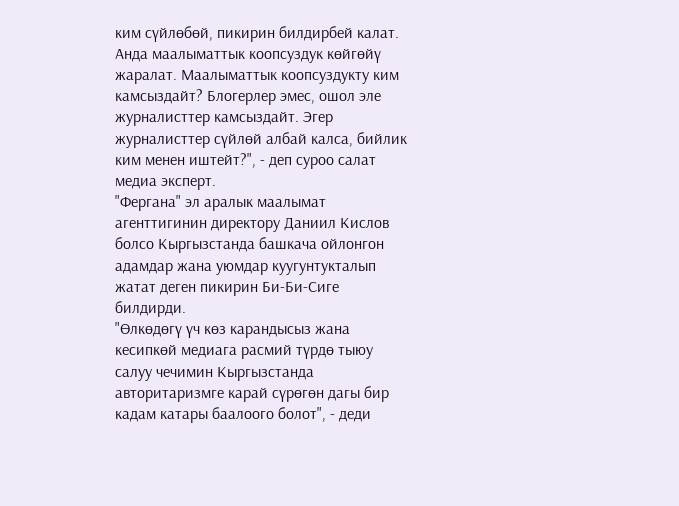ким сүйлөбөй, пикирин билдирбей калат. Анда маалыматтык коопсуздук көйгөйү жаралат. Маалыматтык коопсуздукту ким камсыздайт? Блогерлер эмес, ошол эле журналисттер камсыздайт. Эгер журналисттер сүйлөй албай калса, бийлик ким менен иштейт?", - деп суроо салат медиа эксперт.
"Фергана" эл аралык маалымат агенттигинин директору Даниил Кислов болсо Кыргызстанда башкача ойлонгон адамдар жана уюмдар куугунтукталып жатат деген пикирин Би-Би-Сиге билдирди.
"Өлкөдөгү үч көз карандысыз жана кесипкөй медиага расмий түрдө тыюу салуу чечимин Кыргызстанда авторитаризмге карай сүрөгөн дагы бир кадам катары баалоого болот", - деди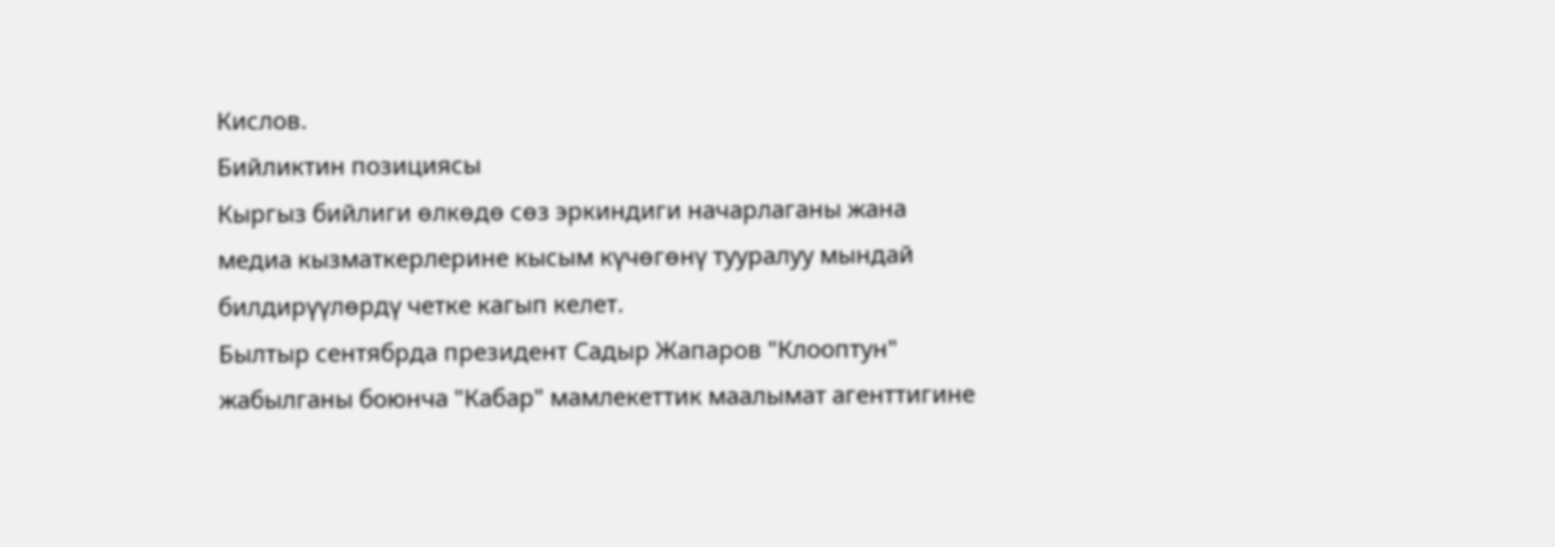Кислов.
Бийликтин позициясы
Кыргыз бийлиги өлкөдө сөз эркиндиги начарлаганы жана медиа кызматкерлерине кысым күчөгөнү тууралуу мындай билдирүүлөрдү четке кагып келет.
Былтыр сентябрда президент Садыр Жапаров "Клооптун" жабылганы боюнча "Кабар" мамлекеттик маалымат агенттигине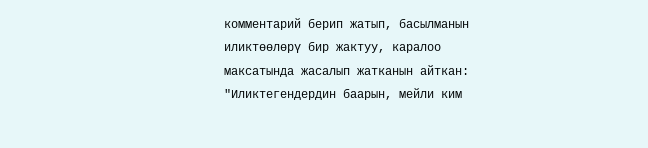комментарий берип жатып, басылманын иликтөөлөрү бир жактуу, каралоо максатында жасалып жатканын айткан:
"Иликтегендердин баарын, мейли ким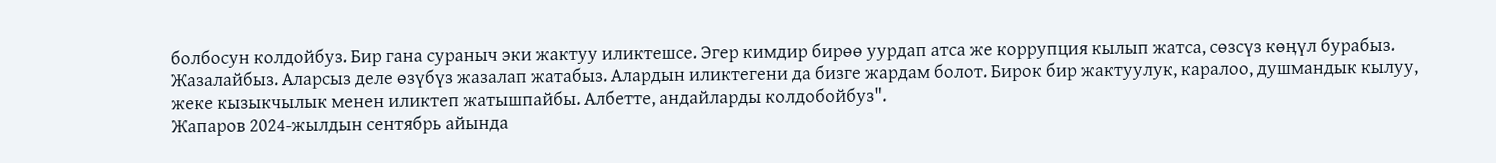болбосун колдойбуз. Бир гана сураныч эки жактуу иликтешсе. Эгер кимдир бирөө уурдап атса же коррупция кылып жатса, сөзсүз көңүл бурабыз. Жазалайбыз. Аларсыз деле өзүбүз жазалап жатабыз. Алардын иликтегени да бизге жардам болот. Бирок бир жактуулук, каралоо, душмандык кылуу, жеке кызыкчылык менен иликтеп жатышпайбы. Албетте, андайларды колдобойбуз".
Жапаров 2024-жылдын сентябрь айында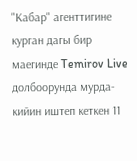"Кабар" агенттигине курган дагы бир маегинде Temirov Live долбоорунда мурда-кийин иштеп кеткен 11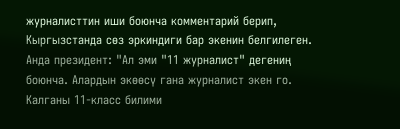журналисттин иши боюнча комментарий берип, Кыргызстанда сөз эркиндиги бар экенин белгилеген.
Анда президент: "Ал эми "11 журналист" дегениң боюнча. Алардын экөөсү гана журналист экен го. Калганы 11-класс билими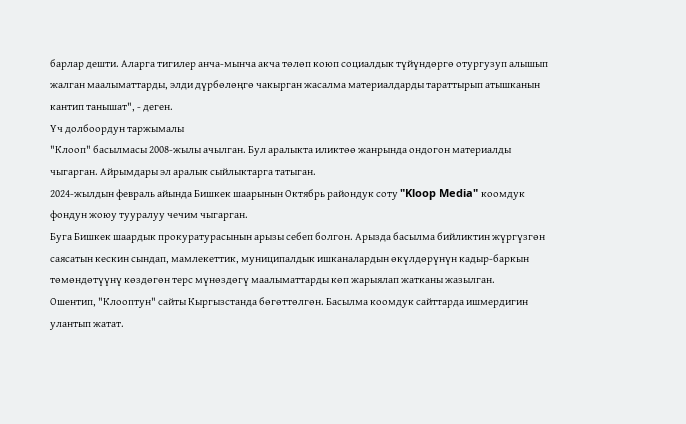барлар дешти. Аларга тигилер анча-мынча акча төлөп коюп социалдык түйүндөргө отургузуп алышып жалган маалыматтарды, элди дүрбөлөңгө чакырган жасалма материалдарды тараттырып атышканын кантип танышат", - деген.
Үч долбоордун таржымалы
"Клооп" басылмасы 2008-жылы ачылган. Бул аралыкта иликтөө жанрында ондогон материалды чыгарган. Айрымдары эл аралык сыйлыктарга татыган.
2024-жылдын февраль айында Бишкек шаарынын Октябрь райондук соту "Kloop Media" коомдук фондун жоюу тууралуу чечим чыгарган.
Буга Бишкек шаардык прокуратурасынын арызы себеп болгон. Арызда басылма бийликтин жүргүзгөн саясатын кескин сындап, мамлекеттик, муниципалдык ишканалардын өкүлдөрүнүн кадыр-баркын төмөндөтүүнү көздөгөн терс мүнөздөгү маалыматтарды көп жарыялап жатканы жазылган.
Ошентип, "Клооптун" сайты Кыргызстанда бөгөттөлгөн. Басылма коомдук сайттарда ишмердигин улантып жатат.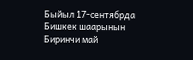Быйыл 17-сентябрда Бишкек шаарынын Биринчи май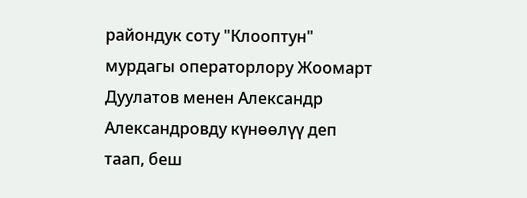райондук соту "Клооптун" мурдагы операторлору Жоомарт Дуулатов менен Александр Александровду күнөөлүү деп таап, беш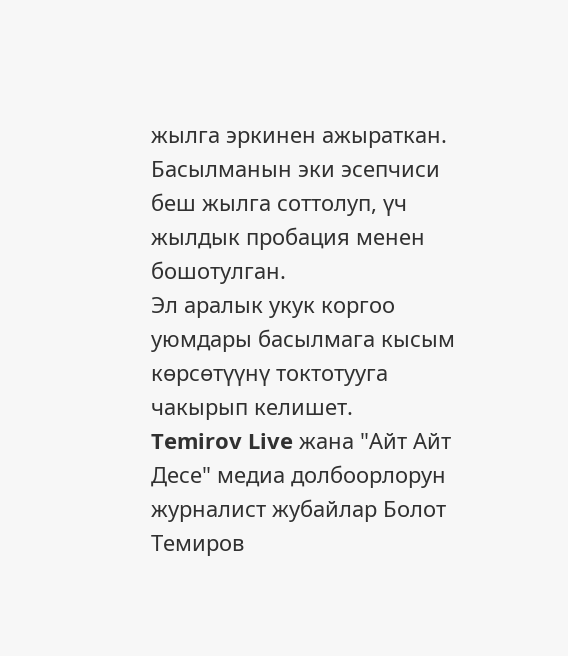жылга эркинен ажыраткан. Басылманын эки эсепчиси беш жылга соттолуп, үч жылдык пробация менен бошотулган.
Эл аралык укук коргоо уюмдары басылмага кысым көрсөтүүнү токтотууга чакырып келишет.
Temirov Live жана "Айт Айт Десе" медиа долбоорлорун журналист жубайлар Болот Темиров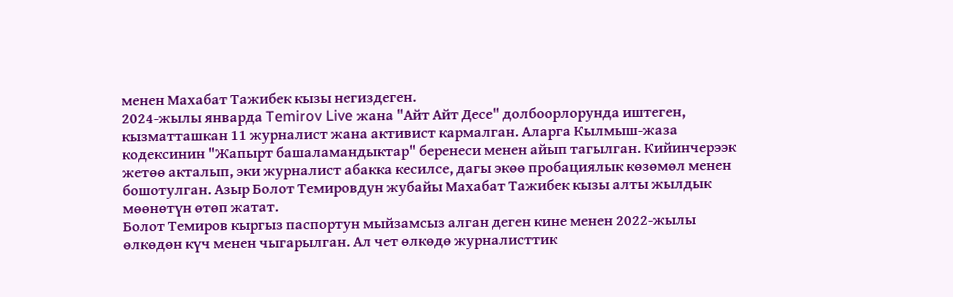менен Махабат Тажибек кызы негиздеген.
2024-жылы январда Temirov Live жана "Айт Айт Десе" долбоорлорунда иштеген, кызматташкан 11 журналист жана активист кармалган. Аларга Кылмыш-жаза кодексинин "Жапырт башаламандыктар" беренеси менен айып тагылган. Кийинчерээк жетөө акталып, эки журналист абакка кесилсе, дагы экөө пробациялык көзөмөл менен бошотулган. Азыр Болот Темировдун жубайы Махабат Тажибек кызы алты жылдык мөөнөтүн өтөп жатат.
Болот Темиров кыргыз паспортун мыйзамсыз алган деген кине менен 2022-жылы өлкөдөн күч менен чыгарылган. Ал чет өлкөдө журналисттик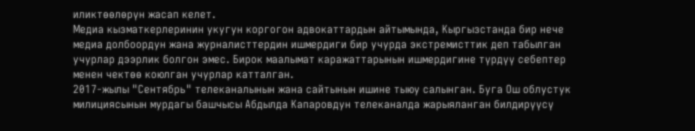иликтөөлөрүн жасап келет.
Медиа кызматкерлеринин укугун коргогон адвокаттардын айтымында, Кыргызстанда бир нече медиа долбоордун жана журналисттердин ишмердиги бир учурда экстремисттик деп табылган учурлар дээрлик болгон эмес. Бирок маалымат каражаттарынын ишмердигине түрдүү себептер менен чектөө коюлган учурлар катталган.
2017-жылы "Сентябрь" телеканалынын жана сайтынын ишине тыюу салынган. Буга Ош облустук милициясынын мурдагы башчысы Абдылда Капаровдун телеканалда жарыяланган билдирүүсү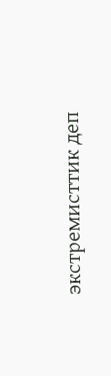экстремисттик деп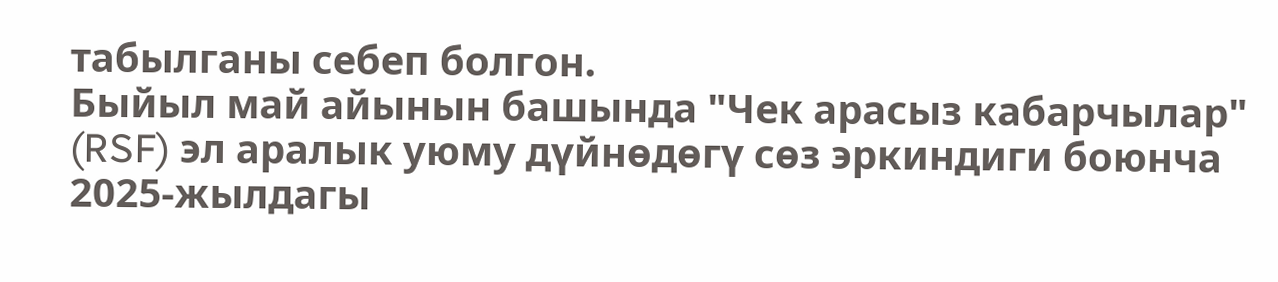табылганы себеп болгон.
Быйыл май айынын башында "Чек арасыз кабарчылар" (RSF) эл аралык уюму дүйнөдөгү сөз эркиндиги боюнча 2025-жылдагы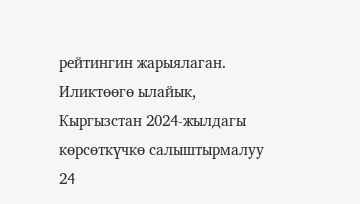рейтингин жарыялаган. Иликтөөгө ылайык, Кыргызстан 2024-жылдагы көрсөткүчкө салыштырмалуу 24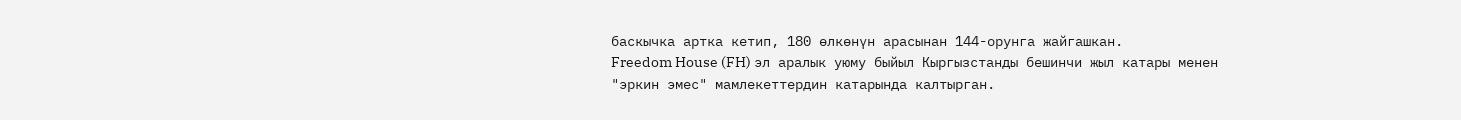баскычка артка кетип, 180 өлкөнүн арасынан 144-орунга жайгашкан.
Freedom House (FH) эл аралык уюму быйыл Кыргызстанды бешинчи жыл катары менен "эркин эмес" мамлекеттердин катарында калтырган.